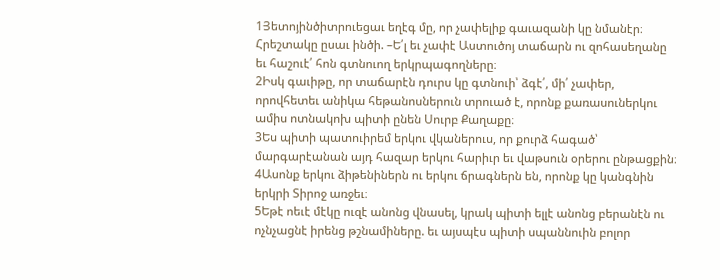1Յետոյինծիտրուեցաւ եղէգ մը, որ չափելիք գաւազանի կը նմանէր։ Հրեշտակը ըսաւ ինծի. –Ե՛լ եւ չափէ Աստուծոյ տաճարն ու զոհասեղանը եւ հաշուէ՛ հոն գտնուող երկրպագողները։
2Իսկ գաւիթը, որ տաճարէն դուրս կը գտնուի՝ ձգէ՛, մի՛ չափեր, որովհետեւ անիկա հեթանոսներուն տրուած է, որոնք քառասուներկու ամիս ոտնակոխ պիտի ընեն Սուրբ Քաղաքը։
3Ես պիտի պատուիրեմ երկու վկաներուս, որ քուրձ հագած՝ մարգարէանան այդ հազար երկու հարիւր եւ վաթսուն օրերու ընթացքին։
4Ասոնք երկու ձիթենիներն ու երկու ճրագներն են, որոնք կը կանգնին երկրի Տիրոջ առջեւ։
5Եթէ ոեւէ մէկը ուզէ անոնց վնասել, կրակ պիտի ելլէ անոնց բերանէն ու ոչնչացնէ իրենց թշնամիները. եւ այսպէս պիտի սպաննուին բոլոր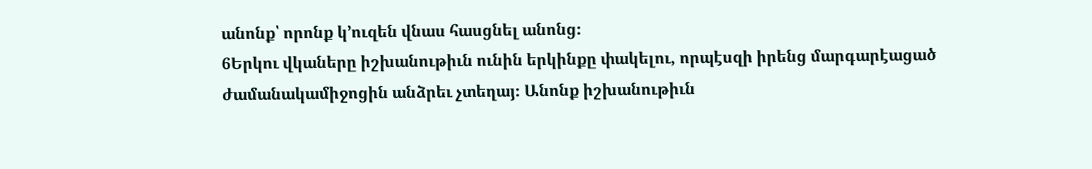անոնք՝ որոնք կ՚ուզեն վնաս հասցնել անոնց։
6Երկու վկաները իշխանութիւն ունին երկինքը փակելու, որպէսզի իրենց մարգարէացած ժամանակամիջոցին անձրեւ չտեղայ։ Անոնք իշխանութիւն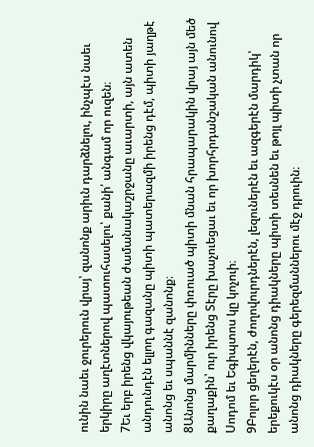ունին նաեւ ջուրերուն վրայ՝ զանոնք արիւն դարձնելու, ինչպէս նաեւ երկիրը աղէտներով պատուհասելու՝ քանի՛ անգամ որ ուզեն։
7Եւ երբ իրենց վկայութեան ժամանակաշրջանը աւարտի, այն ատեն անդունդէն ելլող գազանը պիտի պատերազմի իրենց դէմ, պիտի յաղթէ անոնց եւ սպաննէ զանոնք։
8Անոնց մարմինները փռուած պիտի մնան հրապարակին վրայ այն մեծ քաղաքին՝ ուր իրենց Տէրը խաչուեցաւ եւ որ խորհրդանշական անունով Սոդոմ եւ Եգիպտոս կը կոչուի։
9Բոլոր ցեղերէն, ժողովուրդներէն, լեզուներէն եւ ազգերէն մարդիկ՝ երեքուկէս օր անոնց դիակները պիտի տեսնեն եւ թոյլ պիտի չտան որ անոնց դիակները գերեզմաններու մէջ դրուին։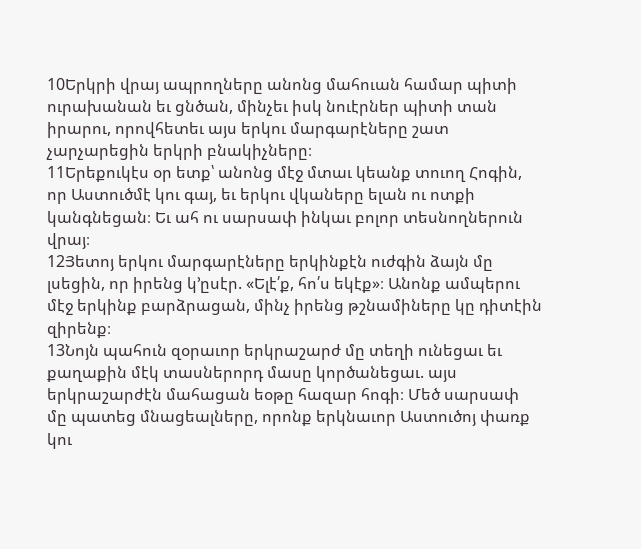10Երկրի վրայ ապրողները անոնց մահուան համար պիտի ուրախանան եւ ցնծան, մինչեւ իսկ նուէրներ պիտի տան իրարու, որովհետեւ այս երկու մարգարէները շատ չարչարեցին երկրի բնակիչները։
11Երեքուկէս օր ետք՝ անոնց մէջ մտաւ կեանք տուող Հոգին, որ Աստուծմէ կու գայ, եւ երկու վկաները ելան ու ոտքի կանգնեցան։ Եւ ահ ու սարսափ ինկաւ բոլոր տեսնողներուն վրայ։
12Յետոյ երկու մարգարէները երկինքէն ուժգին ձայն մը լսեցին, որ իրենց կ՚ըսէր. «Ելէ՛ք, հո՛ս եկէք»։ Անոնք ամպերու մէջ երկինք բարձրացան, մինչ իրենց թշնամիները կը դիտէին զիրենք։
13Նոյն պահուն զօրաւոր երկրաշարժ մը տեղի ունեցաւ եւ քաղաքին մէկ տասներորդ մասը կործանեցաւ. այս երկրաշարժէն մահացան եօթը հազար հոգի։ Մեծ սարսափ մը պատեց մնացեալները, որոնք երկնաւոր Աստուծոյ փառք կու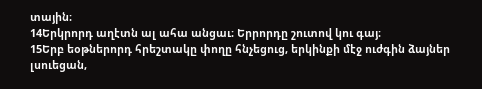տային։
14Երկրորդ աղէտն ալ ահա անցաւ։ Երրորդը շուտով կու գայ։
15Երբ եօթներորդ հրեշտակը փողը հնչեցուց, երկինքի մէջ ուժգին ձայներ լսուեցան,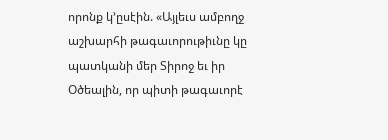որոնք կ՚ըսէին. «Այլեւս ամբողջ աշխարհի թագաւորութիւնը կը պատկանի մեր Տիրոջ եւ իր Օծեալին, որ պիտի թագաւորէ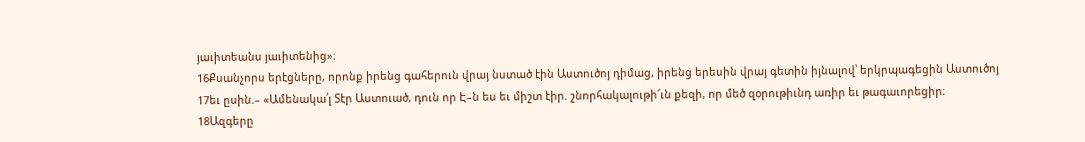յաւիտեանս յաւիտենից»։
16Քսանչորս երէցները, որոնք իրենց գահերուն վրայ նստած էին Աստուծոյ դիմաց, իրենց երեսին վրայ գետին իյնալով՝ երկրպագեցին Աստուծոյ
17եւ ըսին.– «Ամենակա՛լ Տէր Աստուած, դուն որ Է–ն ես եւ միշտ էիր. շնորհակալութի՜ւն քեզի, որ մեծ զօրութիւնդ առիր եւ թագաւորեցիր։
18Ազգերը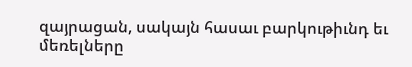զայրացան, սակայն հասաւ բարկութիւնդ եւ մեռելները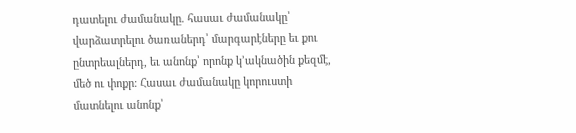դատելու ժամանակը. հասաւ ժամանակը՝ վարձատրելու ծառաներդ՝ մարգարէները եւ քու ընտրեալներդ, եւ անոնք՝ որոնք կ՚ակնածին քեզմէ, մեծ ու փոքր։ Հասաւ ժամանակը կորուստի մատնելու անոնք՝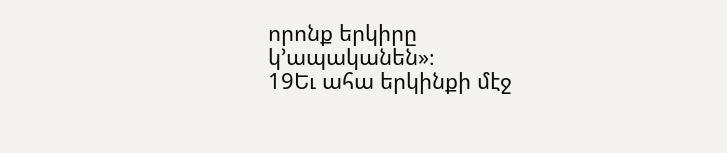որոնք երկիրը կ՚ապականեն»։
19Եւ ահա երկինքի մէջ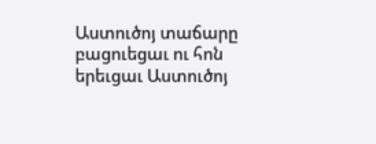Աստուծոյ տաճարը բացուեցաւ ու հոն երեւցաւ Աստուծոյ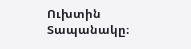Ուխտին Տապանակը։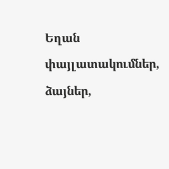Եղան փայլատակումներ, ձայներ,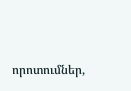որոտումներ,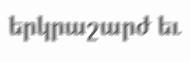երկրաշարժ եւ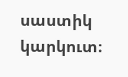սաստիկ կարկուտ։